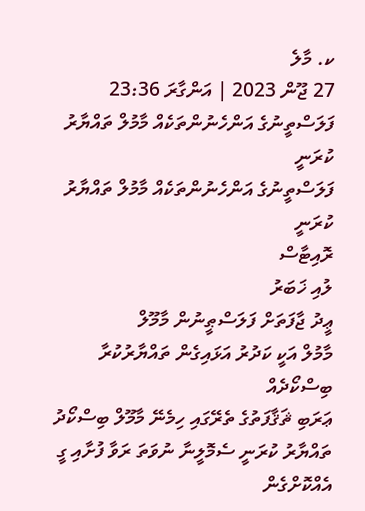ކ. މާލެ
27 ޖޫން 2023 | އަންގާރަ 23:36
ފަލަސްތީނުގެ އަންހެނުންތަކެއް މާމުލް ތައްޔާރު ކުރަނީ
ފަލަސްތީނުގެ އަންހެނުންތަކެއް މާމުލް ތައްޔާރު ކުރަނީ
ރޮއިޓާސް
ލުއި ޚަބަރު
ޢީދު ޖާފަތަށް ފަލަސްޠީނުން މާމޫލް
މާމުލް އަކީ ކަދުރު އަޅައިގެން ތައްޔާރުކުރާ ބިސްކޯދެއް
ޢަރަބި ޘަޤާފަތުގެ ތެރޭގައި ހިމެނޭ މާމޫލް ބިސްކޯދު ތައްޔާރު ކުރަނީ ސެމޮލީނާ ނުވަތަ ރަވާ ފުށާއި ގީ އެއްކޮށްގެން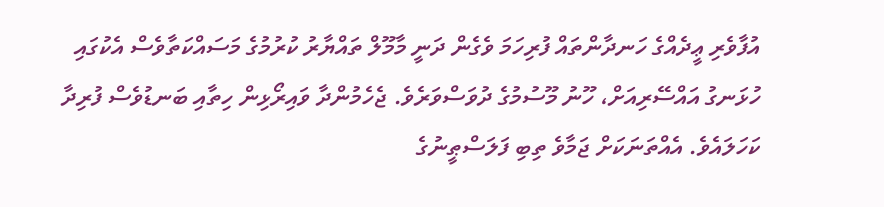އުފާވެރި ޢީދެއްގެ ހަނދާންތައް ފުރިހަމަ ވެގެން ދަނީ މާމޫލް ތައްޔާރު ކުރުމުގެ މަސައްކަތާވެސް އެކުގައި
ހުޅަނގު އައްސޭރިއަށް، ހޫނު މޫސުމުގެ ދުވަސްވަރެވެ. ޖެހެމުންދާ ވައިރޯޅިން ހިތާއި ބަނޑުވެސް ފުރިދާ ކަހަލައެވެ. އެއްތަނަކަށް ޖަމާވެ ތިބި ފަލަސްޠީނުގެ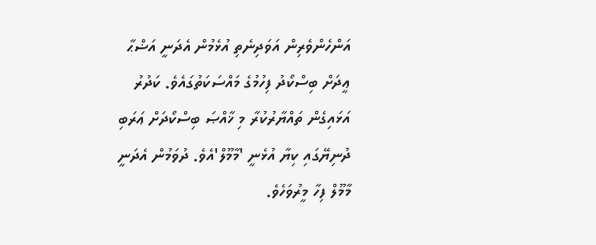އަންހެންވެރިން އަވަދިނެތި އުޅެމުން އެދަނީ އަޟްޙާ ޢީދަށް ބިސްކޯދު ފިހުމުގެ މައްސަކަތުގައެވެ. ކަދުރު އަޅައިގެން ތައްޔާރުކުރާ މި ޚާއްޞަ ބިސްކޯދަށް ޢަރަބި ދުނިޔޭގައި ކިޔާ އުޅެނީ 'މާމޫލް'އެވެ. ދުވަމުން އެދަނީ މާމޫލް ފިހާ މީރުވަހެވެ.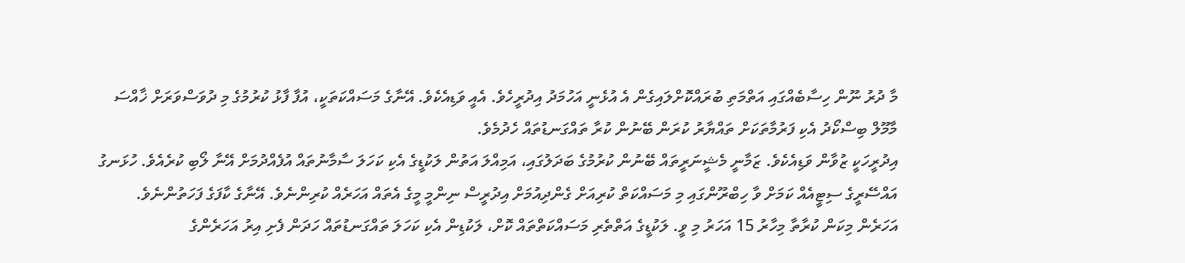މާ ދުރު ނޫން ހިސާބެއްގައި އަތްމަތި ބުރައްކޮށްލައިގެން އެ އުޅެނީ އަހުމަދު އިދުރީހެވެ. އެއީ ވަޑިއެކެވެ. އޭނާގެ މަސައްކަތަކީ، އުފާ ފާޅު ކުރުމުގެ މި ދުވަސްވަރަށް ޚާއްސަ މާމޫލް ބިސްކޯދު އެކި ފަރުމާތަކަށް ތައްޔާރު ކުރަން ބޭނުން ކުރާ ތައްގަނޑުތައް ހެދުމެވެ.
އިދުރީހަކީ ޒުވާން ވަޑިއެކެވެ. ޒަމާނީ މެޝީނަރީތައް ބޭނުން ކުރުމުގެ ބަދަލުގައި، އަމިއްލަ އަތުން ލަކުޑީގެ އެކި ކަހަލަ ސާމާނުތައް އުފެއްދުމަށް އޭނާ ލޯބި ކުރެއެވެ. ހުޅަނގު އައްސޭރީގެ ސިޓީއެއް ކަމަށް ވާ ހިބްރޫންގައި މި މަސައްކަތް ކުރިއަށް ގެންދިއުމަށް އިދުރީސް ނިންމީ މީގެ އެތައް އަހަރެއް ކުރިންނެވެ. އޭނާގެ ކާފަގެ ފަހަތުންނެވެ.
އަހަރެން މިކަން ކުރާތާ މިހާރު 15 އަހަރު މި ވީ. ލަކުޑީގެ އަތްތެރި މަސައްކަތްތައް ކޮށް، ލަކުޑިން އެކި ކަހަލަ ތައްގަނޑުތައް ހަދަން ފެށި އިރު އަހަރެންގެ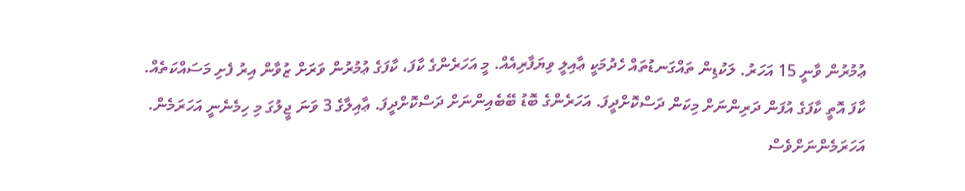ޢުމުރުން ވާނީ 15 އަހަރު. ލަކުޑިން ތައްގަނޑުތައް ހެދުމަކީ ޢާއިލީ ވިޔަފާރިއެއް. މީ އަހަރެންގެ ކާފަ، ކާފަގެ ޢުމުރުން ވަރަށް ޒުވާން އިރު ފެށި މަސައްކަތެއް. ކާފަ އޮތީ ކާފަގެ އުފަން ދަރިންނަށް މިކަން ދަސްކޮށްދީފަ. އަހަރެންގެ ބޮޑު ބޭބެއިންނަށް ދަސްކޮށްދީފަ. ޢާއިލާގެ 3 ވަނަ ޖީލުގަ މި ހިމެނެނީ އަހަރަމެން. އަހަރަމެންނަށްވެސް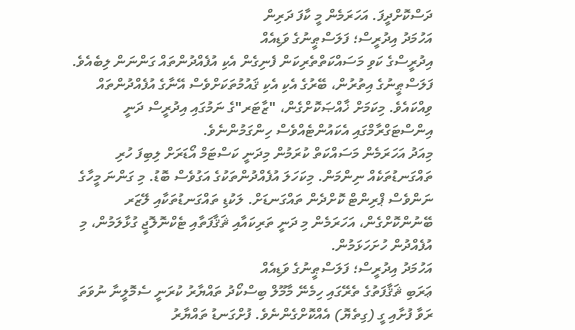ދަސްކޮށްދީފަ. އަހަރަމެން މީ ކާފަ ދަރިން
އަހުމަދު އިދުރީސް؛ ފަލަސްޠީނުގެ ވަޑިއެއް
އިދުރީސްގެ ކަވި މަސައްކަތްތެރިކަން ފެނިގެން އެކި އުފެއްދުންތައް ގަންނަން ލިބެއެވެ. ފަލަސްޠީނުގެ އިތުރުން، ބޭރުގެ އެކި އެކި ޤައުމުތަކަށްވެސް އޭނާގެ އުފެއްދުންތައް ވިއްކައެވެ. މިކަމަށް ޚާއްޞަކޮށްގެން، "ޒާޓަރ"ގެ ނަމުގައި އިދުރީސް ދަނީ އިންސްޓަގްރާމްގައި އެކައުންޓެއްވެސް ހިންގަމުންނެވެ.
މިއަދު އަހަރަމެން މަސައްކަތް ކުރަމުން މިދަނީ ކަސްޓަމް އޯޑަރަށް ލިބިފަ ހުރި ތައްގަނޑުތަކެއް ނިންމަން. މިކަހަލަ އުފެއްދުންތަކުގެ އަގުވެސް ބޮޑު. މި ގަންނަ މީހާގެ ނަންވެސް ޕްރިންޓް ކޮށްދެން ތައްގަނޑަށް. ލަކުޑި ތައްގަނޑުތަކާއި ލޭޒަރ ބޭނުންކޮށްގެން، އަހަރަމެން މި ދަނީ ތަރިކައާއި ޘަޤާފަތާއި ޓެކްނޮލޮޖީ ގުޅާލަމުން، މި އުފެއްދުން ހުށަހަޅަމުން.
އަހުމަދު އިދުރީސް؛ ފަލަސްޠީނުގެ ވަޑިއެއް
ޢަރަބި ޘަޤާފަތުގެ ތެރޭގައި ހިމެނޭ މާމޫލް ބިސްކޯދު ތައްޔާރު ކުރަނީ ސެމޮލީނާ ނުވަތަ ރަވާ ފުށާއި ގީ (ގިތެޔޮ) އެއްކޮށްގެންނެވެ. ފުށްގަނޑު ތައްޔާރު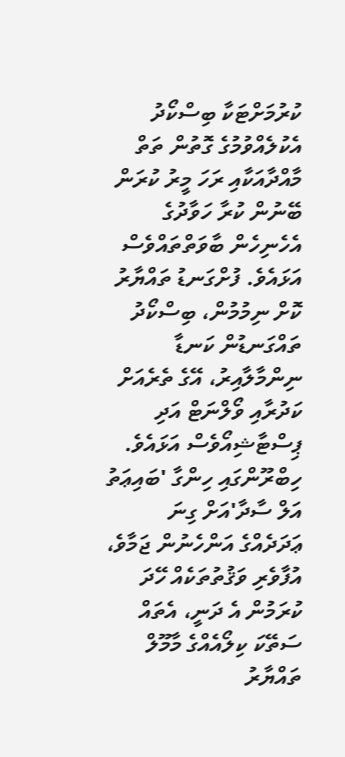ކުރުމަށްޓަކާ ބިސްކޯދު އެކުލެއްވުމުގެ ގޮތުން ތަތް މާއްދާއަކާއި ރަހަ މީރު ކުރަން ބޭނުން ކުރާ ހަވާދުގެ އެހެނިހެން ބާވަތްތައްވެސް އަޅައެވެ. ފުށްގަނޑު ތައްޔާރު ކޮށް ނިމުމުން، ބިސްކޯދު ތައްގަނޑުން ކަނޑާ ނިންމާލާއިރު، އޭގެ ތެރެއަށް ކަދުރާއި ވޯލްނަޓް އަދި ޕިސްޓާޝިއޯވެސް އަޅައެވެ.
ހިބްރޫންގައި ހިންގާ 'ބައިޢަތު އަލް ސާދާ'އަށް ގިނަ ޢަދަދެއްގެ އަންހެނުން ޖަމާވެ، އުފާވެރި ވަޤުތުތަކެއް ހޭދަ ކުރަމުން އެ ދަނީ، އެތައް ސަތޭކަ ކިލޯއެއްގެ މާމޫލް ތައްޔާރު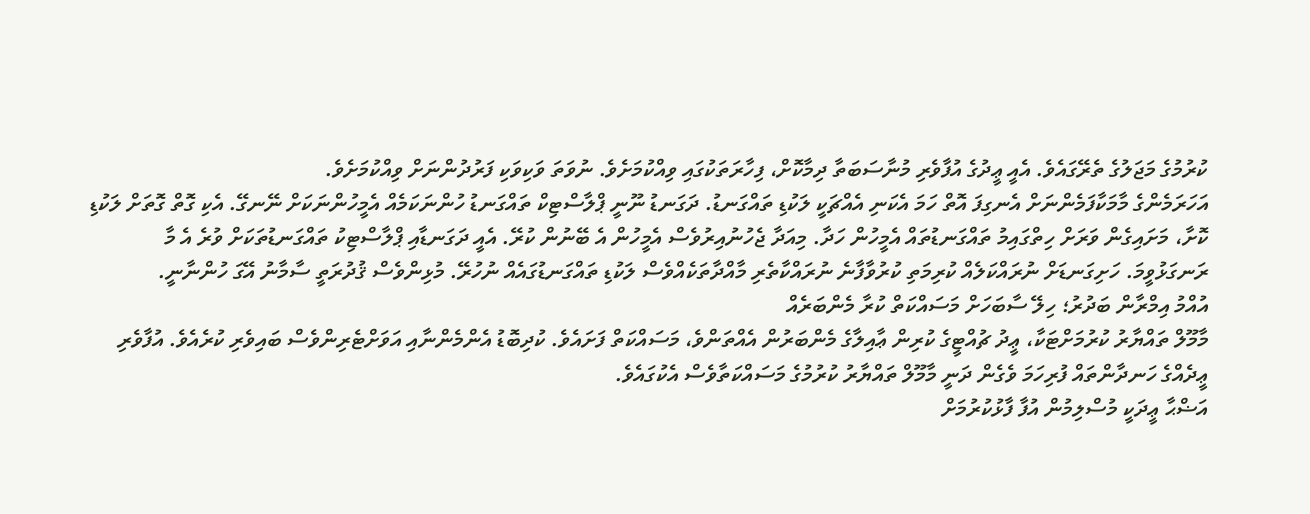ކުރުމުގެ މަޖަލުގެ ތެރޭގައެވެ. އެއީ ޢީދުގެ އުފާވެރި މުނާސަބަތާ ދިމާކޮށް، ފިހާރަތަކުގައި ވިއްކުމަށެވެ. ނުވަތަ ވަކިވަކި ފަރުދުންނަށް ވިއްކުމަށެވެ.
އަހަރަމެންގެ މާމަކާފަމެންނަށް އެނގިފަ އޮތް ހަމަ އެކަނި އެއްޗަކީ ލަކުޑި ތައްގަނޑު. ދަގަނޑު ނޫނީ ޕްލާސްޓިކް ތައްގަނޑު ހުންނަކަމެއް އެމީހުންނަކަށް ނޭނގޭ. އެކި ގޮތް ގޮތަށް ލަކުޑި ކޮށާ، މަށައިގެން ވަރަށް ހިތްގައިމު ތައްގަނޑުތައް އެމީހުން ހަދާ. މިއަދާ ޖެހުނުއިރުވެސް އެމީހުން އެ ބޭނުން ކުރޭ. އެއީ ދަގަނޑާއި ޕްލާސްޓިކު ތައްގަނޑުތަކަށް ވުރެ އެ މާ ރަނގަޅުވީމަ. ހަށިގަނޑަށް ނުރައްކަލެއް ކުރިމަތި ކުރުވާފާނެ ނުރައްކާތެރި މާއްދާތަކެއްވެސް ލަކުޑި ތައްގަނޑުގައެއް ނުހުރޭ. މުޅިންވެސް ޤުދުރަތީ ސާމާނު އޭގަ ހުންނާނީ.
އުއްމު އިމްރާން ބަދުރު؛ ހިލޭ ސާބަހަށް މަސައްކަތް ކުރާ މެންބަރެއް
މާމޫލް ތައްޔާރު ކުރުމަށްޓަކާ، ޢީދު ޗުއްޓީގެ ކުރިން ޢާއިލާގެ މެންބަރުން އެއްތަންވެ، މަސައްކަތް ފަށައެވެ. ކުދިބޮޑު އެންމެންނާއި އަވަށްޓެރިންވެސް ބައިވެރި ކުރެއެވެ. އުފާވެރި ޢީދެއްގެ ހަނދާންތައް ފުރިހަމަ ވެގެން ދަނީ މާމޫލް ތައްޔާރު ކުރުމުގެ މަސައްކަތާވެސް އެކުގައެވެ.
އަޟްޙާ ޢީދަކީ މުސްލިމުން އުފާ ފާޅުކުރުމަށް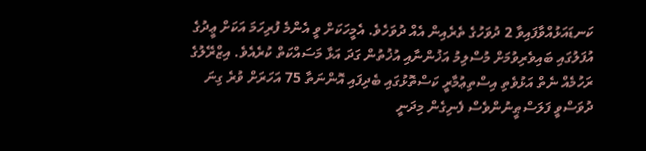ކަނޑައަޅުއްވާފައިވާ 2 ދުވަހުގެ ތެރެއިން އެއް ދުވަހެވެ. އެމީހަކަށް ވީ އެންމެ ފުރިހަމަ އަކަށް ޢީދުގެ އުފަލުގައި ބައިވެރިވުމަށް މުސްލިމު އަޚުންނާއި އުޚުތުން ގަދަ އަޅާ މަސައްކަތް ކުރެއެވެ. އިޒްރޭލުގެ ރަހުމެއް ނެތް އަޅުވެތި އިސްތިޢުމާރީ ކަސްތޮޅުގައި ބެދިފައި އޮންނަތާ 75 އަހަރަށް ވުރެ ގިނަ ދުވަސްވީ ފަލަސްޠީނުންވެސް ފެނިގެން މިދަނީ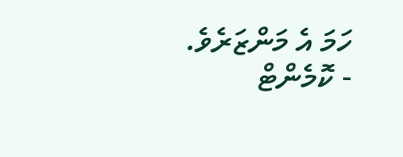ހަމަ އެ މަންޒަރެވެ.
- ކޮމެންޓް